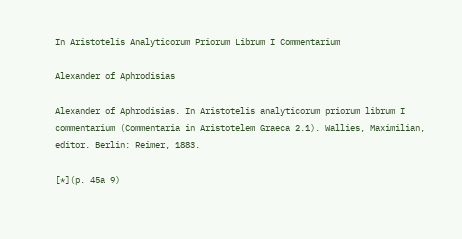In Aristotelis Analyticorum Priorum Librum I Commentarium

Alexander of Aphrodisias

Alexander of Aphrodisias. In Aristotelis analyticorum priorum librum I commentarium (Commentaria in Aristotelem Graeca 2.1). Wallies, Maximilian, editor. Berlin: Reimer, 1883.

[*](p. 45a 9)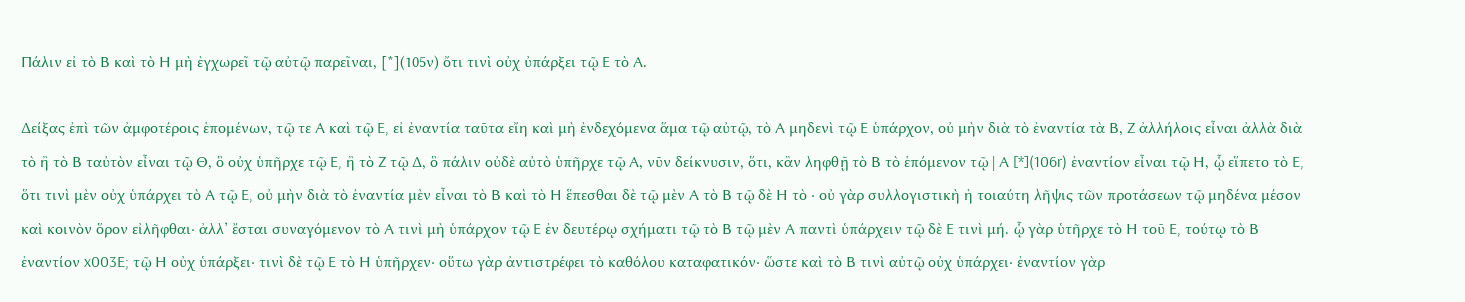Πάλιν εἰ τὸ Β καὶ τὸ Η μὴ ἐγχωρεῖ τῷ αὐτῷ παρεῖναι, [*](105ν) ὄτι τινὶ οὐχ ὐπάρξει τῷ E τὸ Α.

Δείξας ἐπὶ τῶν ἀμφοτέροις ἑπομένων, τῷ τε Α καὶ τῷ E, εἰ ἐναντία ταῦτα εἴη καὶ μὴ ἐνδεχόμενα ἅμα τῷ αὐτῷ, τὸ Α μηδενὶ τῷ E ὑπάρχον, οὐ μὴν διὰ τὸ ἐναντία τὰ Β, Z ἀλλήλοις εἶναι ἀλλὰ διὰ τὸ ἢ τὸ Β ταὐτὸν εἶναι τῷ Θ, ὃ οὐχ ὑπῆρχε τῷ E, ἢ τὸ Z τῷ Δ, ὃ πάλιν οὐδὲ αὐτὸ ὑπῆρχε τῷ Α, νῦν δείκνυσιν, ὅτι, κἂν ληφθῇ τὸ Β τὸ ἑπόμενον τῷ | Α [*](106r) ἐναντίον εἶναι τῷ Η, ᾧ εἵπετο τὸ E, ὅτι τινὶ μὲν οὐχ ὑπάρχει τὸ Α τῷ E, οὐ μὴν διὰ τὸ ἐναντία μὲν εἶναι τὸ Β καὶ τὸ Η ἕπεσθαι δὲ τῷ μὲν Α τὸ Β τῷ δὲ Η τὸ · οὐ γὰρ συλλογιστικὴ ἡ τοιαύτη λῆψις τῶν προτάσεων τῷ μηδένα μέσον καὶ κοινὸν ὅρον εἰλῆφθαι· ἀλλ’ ἔσται συναγόμενον τὸ Α τινὶ μὴ ὑπάρχον τῷ E ἐν δευτέρῳ σχήματι τῷ τὸ Β τῷ μὲν Α παντὶ ὑπάρχειν τῷ δὲ E τινὶ μή. ᾧ γὰρ ὑτῆρχε τὸ Η τοῦ E, τούτῳ τὸ Β ἐναντίον x003E; τῷ Η οὐχ ὑπάρξει· τινὶ δὲ τῷ E τὸ Η ὑπῆρχεν· οὕτω γὰρ ἀντιστρέφει τὸ καθόλου καταφατικόν· ὥστε καὶ τὸ Β τινὶ αὐτῷ οὐχ ὑπάρχει· ἐναντίον γὰρ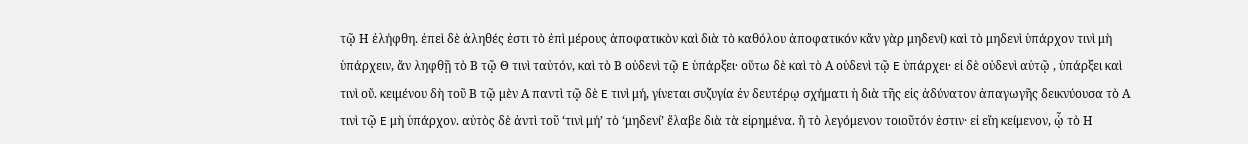τῷ Η ἐλήφθη. ἐπεὶ δὲ ἀληθές ἐστι τὸ ἐπὶ μέρους ἀποφατικὸν καὶ διὰ τὸ καθόλου ἀποφατικόν κἄν γὰρ μηδενί) καὶ τὸ μηδενὶ ὑπάρχον τινὶ μὴ ὑπάρχειν, ἄν ληφθῇ τὸ Β τῷ Θ τινὶ ταὐτόν, καὶ τὸ Β οὐδενὶ τῷ E ὑπάρξει· οὕτω δὲ καὶ τὸ Α οὐδενὶ τῷ E ὑπάρχει· εἰ δὲ οὐδενὶ αὐτῷ , ὑπάρξει καὶ τινὶ οὔ. κειμένου δὴ τοῦ Β τῷ μὲν Α παντὶ τῷ δὲ E τινὶ μή, γίνεται συζυγία ἐν δευτέρῳ σχήματι ἡ διὰ τῆς εἰς ἀδύνατον ἀπαγωγῆς δεικνύουσα τὸ Α τινὶ τῷ E μὴ ὑπάρχον. αὐτὸς δὲ ἀντὶ τοῦ ‘τινὶ μή’ τὸ ‘μηδενί’ ἔλαβε διὰ τὰ εἰρημένα. ἢ τὸ λεγόμενον τοιοῦτόν ἐστιν· εἰ εἴη κείμενον, ᾧ τὸ Η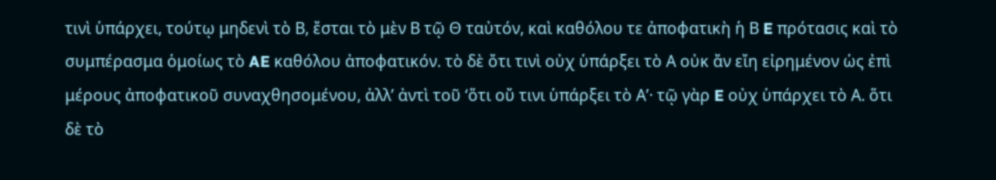τινὶ ὑπάρχει, τούτῳ μηδενὶ τὸ Β, ἔσται τὸ μὲν Β τῷ Θ ταὐτόν, καὶ καθόλου τε ἀποφατικὴ ἡ Β E πρότασις καὶ τὸ συμπέρασμα ὁμοίως τὸ AE καθόλου ἀποφατικόν. τὸ δὲ ὄτι τινὶ οὐχ ὑπάρξει τὸ Α οὐκ ἄν εἴη εἰρημένον ὡς ἐπὶ μέρους ἀποφατικοῦ συναχθησομένου, ἀλλ’ ἀντὶ τοῦ ‘ὅτι οὔ τινι ὑπάρξει τὸ Α’· τῷ γὰρ E οὐχ ὑπάρχει τὸ Α. ὅτι δὲ τὸ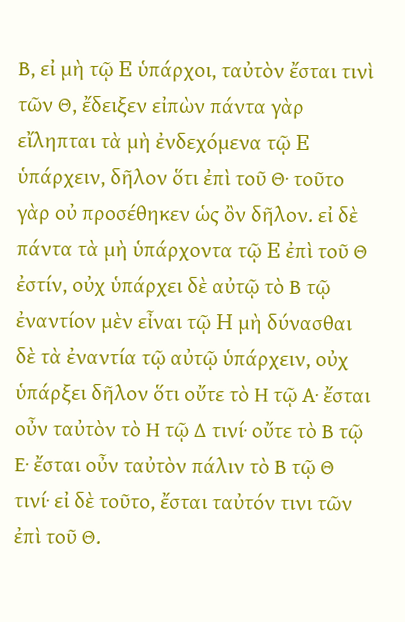Β, εἰ μὴ τῷ E ὑπάρχοι, ταὐτὸν ἔσται τινὶ τῶν Θ, ἔδειξεν εἰπὼν πάντα γὰρ εἴληπται τὰ μὴ ἐνδεχόμενα τῷ E ὑπάρχειν, δῆλον ὅτι ἐπὶ τοῦ Θ· τοῦτο γὰρ οὐ προσέθηκεν ὡς ὂν δῆλον. εἰ δὲ πάντα τὰ μὴ ὑπάρχοντα τῷ E ἐπὶ τοῦ Θ ἐστίν, οὐχ ὑπάρχει δὲ αὐτῷ τὸ Β τῷ ἐναντίον μὲν εἶναι τῷ H μὴ δύνασθαι δὲ τὰ ἐναντία τῷ αὐτῷ ὑπάρχειν, οὐχ ὑπάρξει δῆλον ὅτι οὔτε τὸ Η τῷ Α· ἔσται οὖν ταὐτὸν τὸ Η τῷ Δ τινί· οὔτε τὸ Β τῷ Ε· ἔσται οὖν ταὐτὸν πάλιν τὸ Β τῷ Θ τινί· εἰ δὲ τοῦτο, ἔσται ταὐτόν τινι τῶν ἐπὶ τοῦ Θ.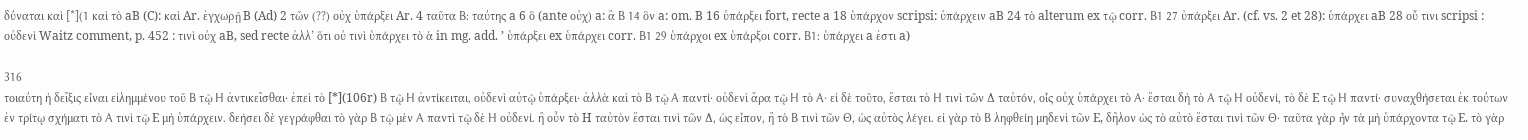δύναται καὶ [*](1 καὶ τὸ aB (C): καὶ Ar. ἐγχωρῇ B (Ad) 2 τῶν (??) οὐχ ὑπάρξει Ar. 4 ταῦτα Β: ταύτης a 6 ὃ (ante οὐχ) a: ἂ Β 14 ὃν a: om. B 16 ὑπάρξει fort, recte a 18 ὑπάρχον scripsi: ὐπάρχειν aB 24 τὸ alterum ex τῷ corr. Β1 27 ὐπάρξει Ar. (cf. vs. 2 et 28): ὑπάρχει aB 28 οὔ τινι scripsi : οὐδενὶ Waitz comment, p. 452 : τινὶ οὐχ aB, sed recte ἀλλ’ ὅτι οὐ τινὶ ὑπάρχει τὸ ἁ in mg. add. ’ ὑπάρξει ex ὑπάρχει corr. Β1 29 ὑπάρχοι ex ὑπάρξοι corr. Β1: ὑπάρχει a ἐστι a)

316
τοιαύτη ἡ δεῖξις εἶναι εἰλημμένου τοῦ Β τῷ Η ἀντικεῖσθαι· ἐπεὶ τὸ [*](106r) Β τῷ Η ἀντίκειται, οὐδενὶ αὐτῷ ὑπάρξει· ἀλλὰ καὶ τὸ Β τῷ Α παντί· οὐδενὶ ἄρα τῷ Η τὸ Α· εἰ δὲ τοῦτο, ἔσται τὸ Η τινὶ τῶν Δ ταὐτόν, οἷς οὐχ ὑπάρχει τὸ Α· ἔσται δὴ τὸ Α τῷ Η οὐδενί, τὸ δὲ E τῷ Η παντί· συναχθήσεται ἐκ τούτων ἐν τρίτῳ σχήματι τὸ Α τινὶ τῷ E μὴ ὑπάρχειν. δεήσει δὲ γεγράφθαι τὸ γὰρ Β τῷ μὲν Α παντὶ τῷ δὲ Η οὐδενί. ἢ οὖν τὸ H ταὐτὸν ἔσται τινὶ τῶν Δ, ὡς εἶπον, ἢ τὸ Β τινὶ τῶν Θ, ὡς αὐτὸς λέγει. εἰ γὰρ τὸ Β ληφθείη μηδενὶ τῶν E, δῆλον ὡς τὸ αὐτὸ ἔσται τινὶ τῶν Θ· ταῦτα γὰρ ἦν τὰ μὴ ὑπάρχοντα τῷ E. τὸ γὰρ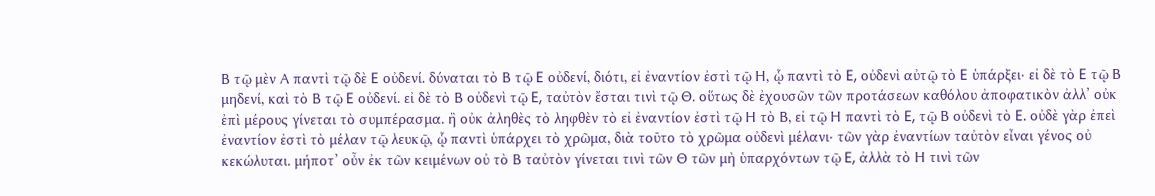Β τῷ μὲν Α παντὶ τῷ δὲ E οὐδενί. δύναται τὸ Β τῷ E οὐδενί, διότι, εἰ ἐναντίον ἐστὶ τῷ Η, ᾧ παντὶ τὸ E, οὐδενὶ αὐτῷ τὸ E ὑπάρξει· εἰ δὲ τὸ E τῷ Β μηδενί, καὶ τὸ Β τῷ E οὐδενί. εἰ δὲ τὸ Β οὐδενὶ τῷ E, ταὐτὸν ἔσται τινὶ τῷ Θ. οὕτως δὲ ἐχουσῶν τῶν προτάσεων καθόλου ἀποφατικὸν ἀλλ’ οὐκ ἐπὶ μέρους γίνεται τὸ συμπέρασμα. ἢ οὐκ ἀληθὲς τὸ ληφθὲν τὸ εἰ ἐναντίον ἐστὶ τῷ Η τὸ Β, εἰ τῷ Η παντὶ τὸ E, τῷ Β οὐδενὶ τὸ E. οὐδὲ γὰρ ἐπεὶ ἐναντίον ἐστὶ τὸ μέλαν τῷ λευκῷ, ᾧ παντὶ ὑπάρχει τὸ χρῶμα, διὰ τοῦτο τὸ χρῶμα οὐδενὶ μέλανι· τῶν γὰρ ἐναντίων ταὐτὸν εἶναι γένος οὐ κεκώλυται. μήποτ’ οὖν ἐκ τῶν κειμένων οὐ τὸ Β ταὐτὸν γίνεται τινὶ τῶν Θ τῶν μὴ ὑπαρχόντων τῷ E, ἀλλὰ τὸ Η τινὶ τῶν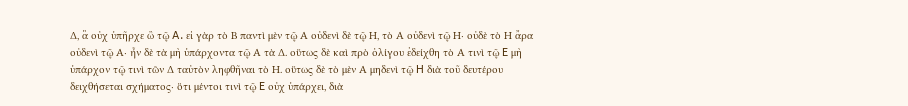Δ, ἃ οὐχ ὑπῆρχε ὢ τῷ A. εἰ γὰρ τὸ Β παντὶ μὲν τῷ Α οὐδενὶ δὲ τῷ Η, τὸ Α οὐδενὶ τῷ Η· οὐδὲ τὸ Η ἄρα οὐδενὶ τῷ Α· ἦν δὲ τὰ μὴ ὑπάρχοντα τῷ Α τὰ Δ. οὕτως δὲ καὶ πρὸ ὀλίγου ἐδείχθη τὸ Α τινὶ τῷ E μὴ ὑπάρχον τῷ τινὶ τῶν Δ ταὐτὸν ληφθῆναι τὸ Η. οὕτως δὲ τὸ μὲν Α μηδενὶ τῷ H διὰ τοῦ δευτέρου δειχθήσεται σχήματος· ὅτι μέντοι τινὶ τῷ E οὐχ ὑπάρχει, διὰ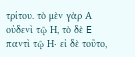τρίτου. τὸ μὲν γὰρ Α οὐδενὶ τῷ Η, τὸ δὲ E παντὶ τῷ Η· εἰ δὲ τοῦτο,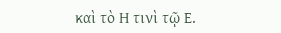καὶ τὸ Η τινὶ τῷ Ε.